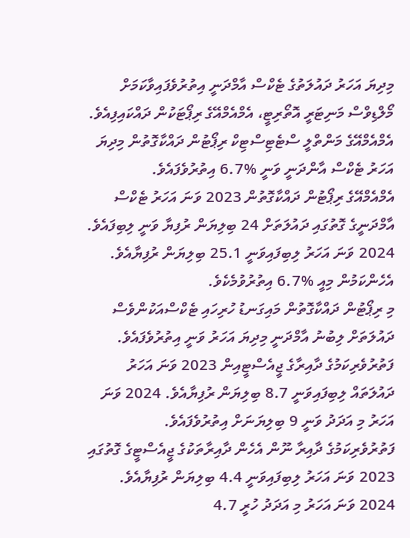މިދިޔަ އަހަރު ދައުލަތުގެ ޓެކްސް އާމްދަނީ އިތުރުވެފައިވާކަމަށް މޯލްޑިވްސް މަނިޓަރީ އޮތޯރިޓީ، އެމްއެމްއޭގެ ރިޕޯޓަކުން ދައްކައިފިއެވެ. އެމްއެމްއޭގެ މަންތްލީ ސްޓެޓިސްޓިކް ރިޕޯޓުން ދައްކާގޮތުން މިދިޔަ އަހަރު ޓެކްސް އާންދަނީ ވަނީ %6.7 އިތުރުވެފައެވެ.
އެމްއެމްއޭގެ ރިޕޯޓުން ދައްކާގޮތުން 2023 ވަނަ އަހަރު ޓެކްސް އާމްދަނީގެ ގޮތުގައި ދައުލަތަށް 24 ބިލިޔަން ރުފިޔާ ވަނީ ލިބިފައެވެ. 2024 ވަނަ އަހަރު ލިބިފައިވަނީ 25.1 ބިލިޔަން ރުފިޔާއެވެ. އެހެންކަމުން މިއީ %6.7 އިތުރުވުމެކެވެ.
މި ރިޕޯޓުން ދައްކާގޮތުން މައިގަނޑު ހުރިހައި ޓެކްސްއަކުންވެސް ދައުލަތަށް ލިބުނު އާމްދަނީ މިދިޔަ އަހަރު ވަނީ އިތުރުވެފައެވެ. ފަތުރުވެރިކަމުގެ ދާއިރާގެ ޖީއެސްޓީއިން 2023 ވަނަ އަހަރު ދައުލަތައް ލިބިފައިވަނީ 8.7 ބިލިޔަން ރުފިޔާއެވެ. 2024 ވަނަ އަހަރު މި އަދަދު ވަނީ 9 ބިލިޔަނަށް އިތުރުވެފައެވެ.
ފަތުރުވެރިކަމުގެ ދާއިރާ ނޫން އެހެން ދާއިރާތަކުގެ ޖީއެސްޓީގެ ގޮތުގައި 2023 ވަނަ އަހަރު ލިބިފައިވަނީ 4.4 ބިލިޔަން ރުފިޔާއެވެ. 2024 ވަނަ އަހަރު މި އަދަދު ހުރީ 4.7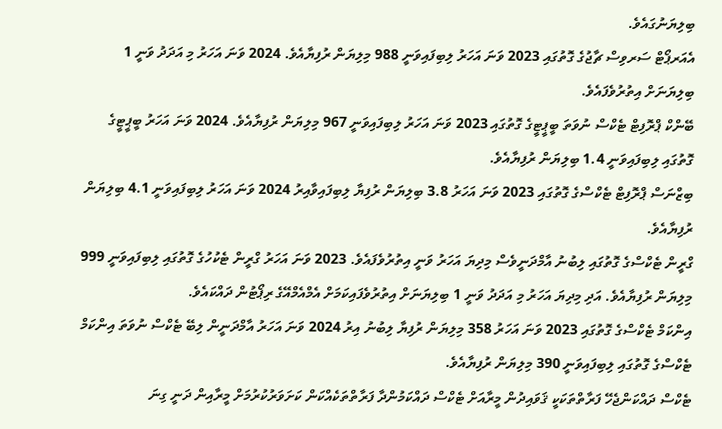ބިލިޔަނުގައެވެ.
އެއަރޕޯޓް ސަރވިސް ޗާޖުގެ ގޮތުގައި 2023 ވަނަ އަހަރު ލިބިފައިވަނީ 988 މިލިޔަން ރުފިޔާއެވެ. 2024 ވަނަ އަހަރު މި އަދަދު ވަނީ 1 ބިލިޔަނަށް އިތުރުވެފައެވެ.
ބޭންކް ޕްރޮފިޓް ޓެކްސް ނުވަތަ ބީޕީޓީގެ ގޮތުގައި 2023 ވަނަ އަހަރު ލިބިފައިވަނީ 967 މިލިޔަން ރުފިޔާއެވެ. 2024 ވަނަ އަހަރު ބީޕީޓީގެ ގޮތުގައި ލިބިފައިވަނީ 1.4 ބިލިޔަން ރުފިޔާއެވެ.
ބިޒްނަސް ޕްރޮފިޓް ޓެކްސްގެ ގޮތުގައި 2023 ވަނަ އަހަރު 3.8 ބިލިޔަން ރުފިޔާ ލިބިފައިވާއިރު 2024 ވަނަ އަހަރު ލިބިފައިވަނީ 4.1 ބިލިޔަން ރުފިޔާއެވެ.
ގްރީން ޓެކްސްގެ ގޮތުގައި ލިބުނު އާމްދަނީވެސް މިދިޔަ އަހަރު ވަނީ އިތުރުވެފައެވެ. 2023 ވަނަ އަހަރު ގްރީން ޓެކުހުގެ ގޮތުގައި ލިބިފައިވަނީ 999 މިލިޔަން ރުފިޔާއެވެ. އަދި މިދިޔަ އަހަރު މި އަދަދު ވަނީ 1 ބިލިޔަނަށް އިތުރުވެފައިކަމަށް އެމްއެމްއޭގެ ރިޕޯޓުން ދައްކައެވެ.
އިންކަމް ޓެކްސްގެ ގޮތުގައި 2023 ވަނަ އަހަރު 358 މިލިޔަން ރުފިޔާ ލިބުނު އިރު 2024 ވަނަ އަހަރު އާމްދަނީން ލިބޭ ޓެކްސް ނުވަތަ އިންކަމް ޓެކްސްގެ ގޮތުގައި ލިބިފައިވަނީ 390 މިލިޔަން ރުފިޔާއެވެ.
ޓެކްސް ދައްކަންޖެހޭ ފަރާތްތަކަކީ ޤަވައިދުން މީރާއަށް ޓެކްސް ދައްކަމުންދާ ފަރާތްތަކެއްކަން ކަށަވަރުކުރުމަށް މީރާއިން ދަނީ ގިނަ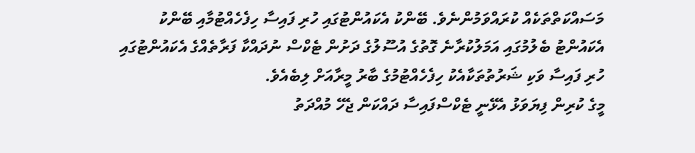މަސައްކަތްތަކެއް ކުރައްވަމުންނެވެ. ބޭންކު އެކައުންޓުގައި ހުރި ފައިސާ ހިފެހެއްޓުމާއި ބޭންކު އެކައުންޓު ބެލުމުގައި އަމަލުކުރާނެ ގޮތުގެ އުސޫލުގެ ދަށުން ޓެކްސް ނުދައްކާ ފަރާތެއްގެ އެކައުންޓުގައި ހުރި ފައިސާ ވަކި ޝަރުތުތަކާއެކު ހިފެހެއްޓުމުގެ ބާރު މީރާއަށް ލިބެއެވެ.
މީގެ ކުރިން ފިޔަވަޅު އެޅޭނީ ޓެކްސްފައިސާ ދައްކަން ޖެހޭ މުއްދަތު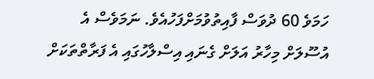ހަމަވެ 60 ދުވަސް ފާއިތުވުމަށްފަހުއެވެ. ނަމަވެސް އެ އުސޫލަށް މިހާރު އަލަށް ގެނައި އިސްލާހުގައި އެ ފަރާތްތަކަށް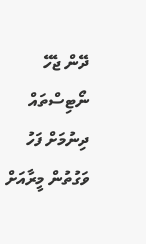ދޭން ޖެހޭ ނޯޓިސްތައް ދިނުމަށް ފަހު ވަގުތުން މީރާއަށް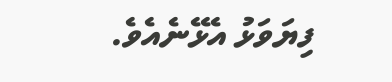ފިޔަވަޅު އެޅޭނެއެވެ.